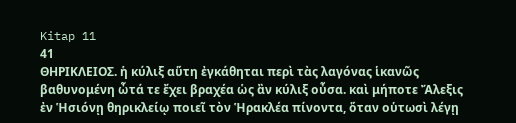Kitap 11
41
ΘΗΡΙΚΛΕΙΟΣ. ἡ κύλιξ αὕτη ἐγκάθηται περὶ τὰς λαγόνας ἱκανῶς βαθυνομένη ὦτά τε ἔχει βραχέα ὡς ἂν κύλιξ οὖσα. καὶ μήποτε Ἄλεξις ἐν Ἡσιόνῃ θηρικλείῳ ποιεῖ τὸν Ἡρακλέα πίνοντα, ὅταν οὑτωσὶ λέγῃ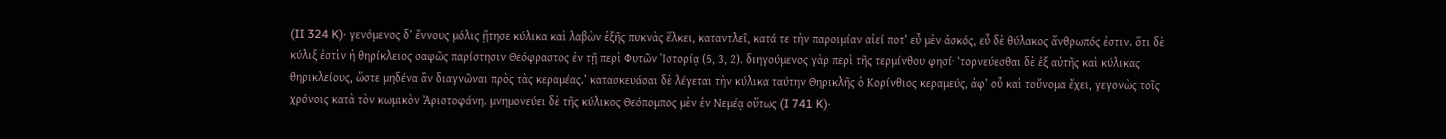(II 324 K)· γενόμενος δ’ ἔννους μόλις ᾔτησε κύλικα καὶ λαβὼν ἑξῆς πυκνὰς ἕλκει, καταντλεῖ, κατά τε τὴν παροιμίαν αἰεί ποτ’ εὖ μὲν ἀσκός, εὖ δὲ θύλακος ἅνθρωπός ἐστιν. ὅτι δὲ κύλιξ ἐστὶν ἡ θηρίκλειος σαφῶς παρίστησιν Θεόφραστος ἐν τῇ περὶ Φυτῶν Ἱστορίᾳ (5, 3, 2). διηγούμενος γὰρ περὶ τῆς τερμίνθου φησί· ‘τορνεύεσθαι δὲ ἐξ αὐτῆς καὶ κύλικας θηρικλείους, ὥστε μηδένα ἂν διαγνῶναι πρὸς τὰς κεραμέας.’ κατασκευάσαι δὲ λέγεται τὴν κύλικα ταύτην Θηρικλῆς ὁ Κορίνθιος κεραμεύς, ἀφ’ οὗ καὶ τοὔνομα ἔχει, γεγονὼς τοῖς χρόνοις κατὰ τὸν κωμικὸν Ἀριστοφάνη. μνημονεύει δὲ τῆς κύλικος Θεόπομπος μὲν ἐν Νεμέᾳ οὕτως (I 741 K)·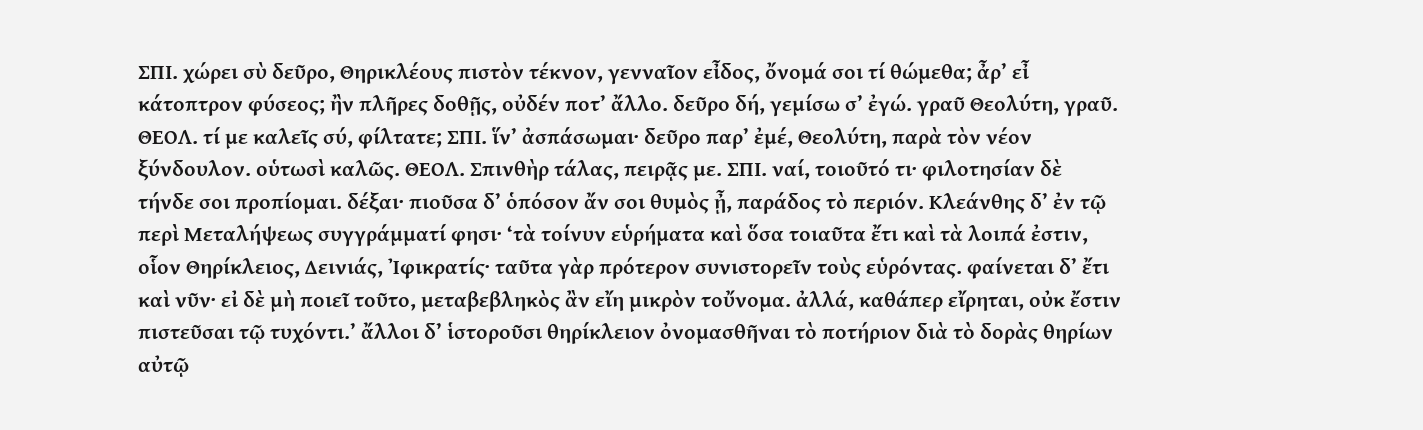ΣΠΙ. χώρει σὺ δεῦρο, Θηρικλέους πιστὸν τέκνον, γενναῖον εἶδος, ὄνομά σοι τί θώμεθα; ἆρ’ εἶ κάτοπτρον φύσεος; ἢν πλῆρες δοθῇς, οὐδέν ποτ’ ἄλλο. δεῦρο δή, γεμίσω σ’ ἐγώ. γραῦ Θεολύτη, γραῦ. ΘΕΟΛ. τί με καλεῖς σύ, φίλτατε; ΣΠΙ. ἵν’ ἀσπάσωμαι· δεῦρο παρ’ ἐμέ, Θεολύτη, παρὰ τὸν νέον ξύνδουλον. οὑτωσὶ καλῶς. ΘΕΟΛ. Σπινθὴρ τάλας, πειρᾷς με. ΣΠΙ. ναί, τοιοῦτό τι· φιλοτησίαν δὲ τήνδε σοι προπίομαι. δέξαι· πιοῦσα δ’ ὁπόσον ἄν σοι θυμὸς ᾖ, παράδος τὸ περιόν. Κλεάνθης δ’ ἐν τῷ περὶ Μεταλήψεως συγγράμματί φησι· ‘τὰ τοίνυν εὑρήματα καὶ ὅσα τοιαῦτα ἔτι καὶ τὰ λοιπά ἐστιν, οἷον Θηρίκλειος, Δεινιάς, Ἰφικρατίς· ταῦτα γὰρ πρότερον συνιστορεῖν τοὺς εὑρόντας. φαίνεται δ’ ἔτι καὶ νῦν· εἰ δὲ μὴ ποιεῖ τοῦτο, μεταβεβληκὸς ἂν εἴη μικρὸν τοὔνομα. ἀλλά, καθάπερ εἴρηται, οὐκ ἔστιν πιστεῦσαι τῷ τυχόντι.’ ἄλλοι δ’ ἱστοροῦσι θηρίκλειον ὀνομασθῆναι τὸ ποτήριον διὰ τὸ δορὰς θηρίων αὐτῷ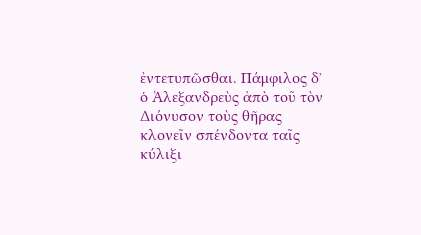ἐντετυπῶσθαι. Πάμφιλος δ᾽ ὁ Ἀλεξανδρεὺς ἀπὸ τοῦ τὸν Διόνυσον τοὺς θῆρας κλονεῖν σπένδοντα ταῖς κύλιξι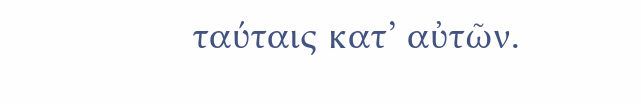ταύταις κατ’ αὐτῶν.